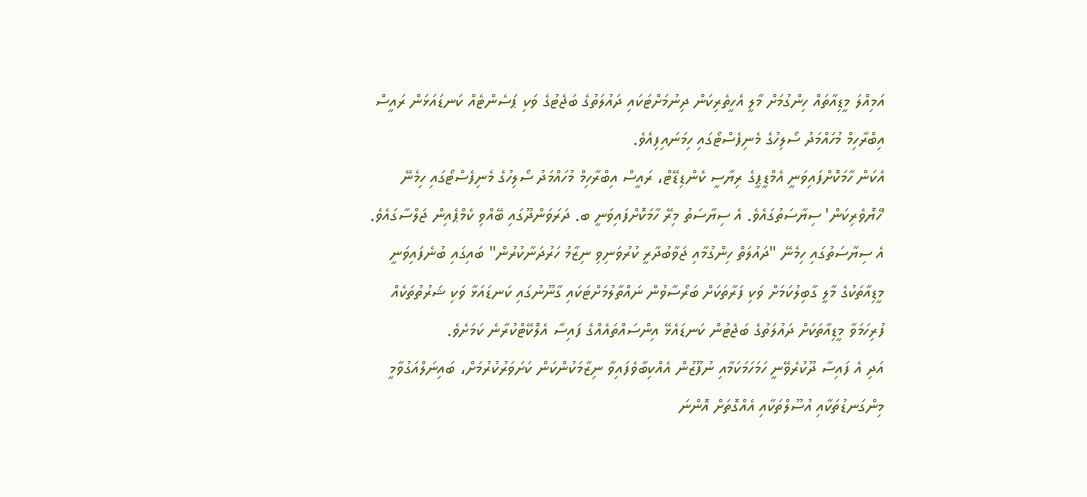އަމިއްލަ މީޑިއާތައް ހިންގުމަށް މާލީ އެހީތެރިކަން ދިނުމަށްޓަކައި ދައުލަތުގެ ބަޖެޓުގެ ވަކި ޕަސެންޓެއް ކަނޑައަޅަން ރައީސް އިބްރާހިމް މުހައްމަދު ސޯލިހުގެ މެނިފެސްޓޯގައި ހިމަނައިފިއެވެ.
އެކަން ހާމަކޮށްފައިވަނީ އެމްޑީޕީގެ ރިޔާސީ ކެންޑިޑޭޓް، ރައީސް އިބްރާހިމް މުހައްމަދު ސޯލިހުގެ މެނިފެސްޓޯގައި ހިމެނޭ 'ހެޔޮވެރިކަން' ސިޔާސަތުގައެވެ. އެ ސިޔާސަތު މިރޭ ހާމަކޮށްފައިވަނީ ބ. ދަރަވަންދޫގައި ބޭއްވި ކެމްޕެއިން ޖަލްސާގައެވެ.
އެ ސިޔާސަތުގައި ހިމެނޭ "ދައުލަތް ހިންގުމާއި ޖަވާބުދާރީ ކުރުވަނިވި ނިޒާމު ހަރުދަނާކުރުން" ބައިގައި ބުނެފައިވަނީ މީޑިއާތަކުގެ މާލީ ގާބިލުކަމަށް ވަކި ފަރާތަކަށް ބަރޯސާވުން ނައްތާލުމަށްޓަކައި ގާނޫނުގައި ކަނޑައަޅާ ވަކި ޝަރުތުތަކެއް ފުރިހަމަވާ މީޑިއާތަކަށް ދައުލަތުގެ ބަޖެޓުން ކަނޑައެޅޭ އިންސައްތައެއްގެ ފައިސާ އެލޮކޭޓްކުރާނެ ކަމަށެވެ.
އަދި އެ ފައިސާ ދޫކުރެވޭނީ ހަމަހަމަކަމާއި ނުފޫޒުން އެއްކިބާވެފައިވާ ނިޒާމަކުންކަން ކަށަވަރުކުރުމަށް، ބައިނަލްއަގުވާމީ މިންގަނޑުތަކާއި އުސޫލްތަކާއި އެއްގޮތަށް އޮންނަ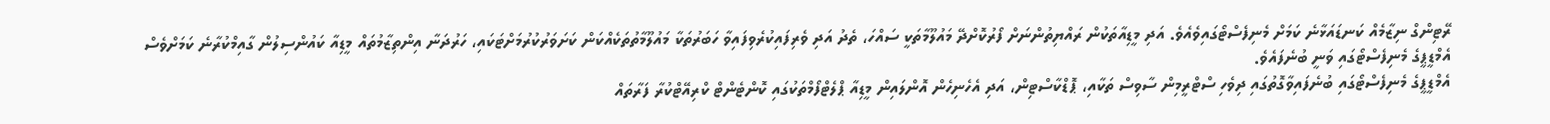ރޭޓިންގް ނިޒާމެއް ކަނޑައަޅާނެ ކަމަށް މެނިފެސްޓޯގައިވެއެވެ. އަދި މީޑިއާތަކުން ރައްޔިތުންނަށް ފޯރުކޮށްދޭ މައުލޫމާތަކީ ސައްހަ، ތެދު އަދި ވެރިފައިކުރެވިފައިވާ ހަބަރުތަކާ މައުލޫމާތުތަކެއްކަން ކަށަވަރުކުރުމަށްޓަކައި، ހަރުދަނާ އިންތިޒާމުތައް މީޑިއާ ކައުންސިލުން ގާއިމްކުރާނެ ކަމަށްވެސް އެމްޑީޕީގެ މެނިފެސްޓޯގައި ވަނީ ބުނެފައެވެ.
އެމްޑީޕީގެ މެނިފެސްޓޯގައި ބުނެފައިވާގޮތުގައި ދިވެހި ސްޓްރީމިން ސާވިސް ތަކާއި، ޕޮޑްކާސްޓިން، އަދި އެހެނިހެން އޮންލައިން މީޑިއާ ޕްލެޓްފޯމްތަކުގައި ކޮންޓެންޓް ކްރިއޭޓްކުރާ ފަރާތައް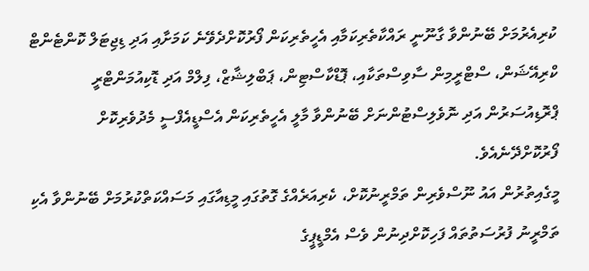ކުރިއެރުމަށް ބޭނުންވާ ގާނޫނީ ރައްކާތެރިކަމާއި އެހީތެރިކަން ފޯރުކޮށްދެވޭނެ ކަމަށާއި އަދި ޑިޖިޓަލް ކޮންޓެންޓް ކްރިއޭޝަން، ސްޓްރީމިން ސާވިސްތަކާއި، ޕޮޑްކާސްޓިން، ޕަބްލިޝާޒް، ފިލްމް އަދި ޑޮކިއުމަންޓްރީ ޕްރޮޑިއުސަރުން އަދި ނޮވެލިސްޓުންނަށް ބޭނުންވާ މާލީ އެހީތެރިކަން އެސްޑީއެފްސީ މެދުވެރިކޮށް ފޯރުކޮށްދޭނެއެވެ.
މީގެއިތުރުން އައު ނޫސްވެރިން ތަމްރީނުކޮށް، ކެރިއަރެއްގެ ގޮތުގައި މީޑިއާގައި މަސައްކަތްކުރުމަށް ބޭނުންވާ އެކި ތަމްރީނު ފުރުސަތުތައް ފަހިކޮށްދިނުން ވެސް އެމްޑީޕީގެ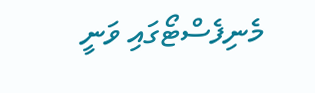މެނިފެސްޓޯގައި ވަނީ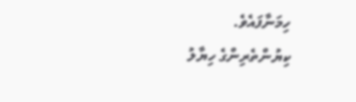ހިމަނާފައެވެ.
ކިޔުންތެރިންގެ ހިޔާލު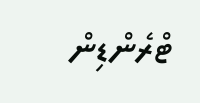ޓްރެންޑިން